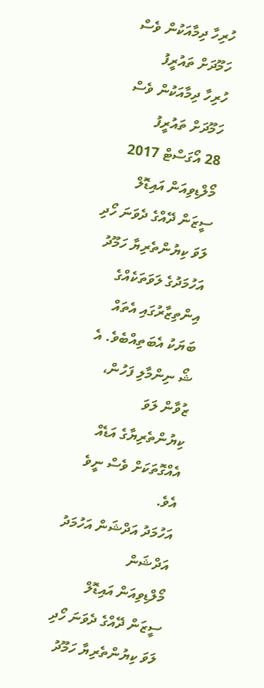ހުރިހާ ދިމާއަކުން ވެސް ހަމޫދަށް ތައުރީފު
ހުރިހާ ދިމާއަކުން ވެސް ހަމޫދަށް ތައުރީފު
28 އޯގަސްޓް 2017
މޯލްޑިވިއަން އައިޑޮލް ސީޒަން ދޭއްގެ ދެވަނަ ހޯދި ލަވަ ކިޔުންތެރިޔާ ހަމޫދު އަހުމަދުގެ ލަވަތަކެއްގެ އިންތިޒާރުގައި އެތައް ބަޔަކު އެބަތިއްބެވެ. އެ ޝޯ ނިންމާލި ފަހުން، ޒުވާން ލަވަ ކިޔުންތެރިޔާގެ އަޑެއް އެއްގޮތަކަށް ވެސް ނީވެ އެވެ.
އަހުމަދު އަދްޝަން އަހުމަދު އަދްޝަން
މޯލްޑިވިއަން އައިޑޮލް ސީޒަން ދޭއްގެ ދެވަނަ ހޯދި ލަވަ ކިޔުންތެރިޔާ ހަމޫދު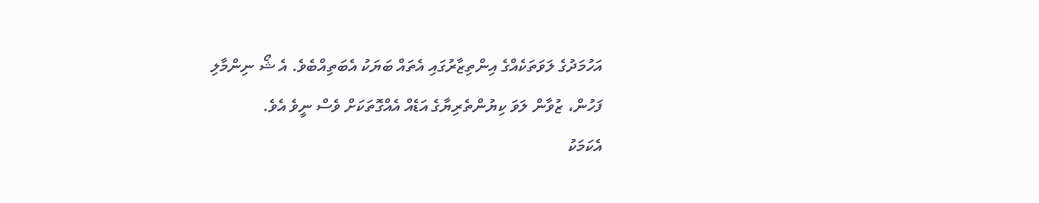އަހުމަދުގެ ލަވަތަކެއްގެ އިންތިޒާރުގައި އެތައް ބަޔަކު އެބަތިއްބެވެ. އެ ޝޯ ނިންމާލި ފަހުން، ޒުވާން ލަވަ ކިޔުންތެރިޔާގެ އަޑެއް އެއްގޮތަކަށް ވެސް ނީވެ އެވެ.
އެކަމަކު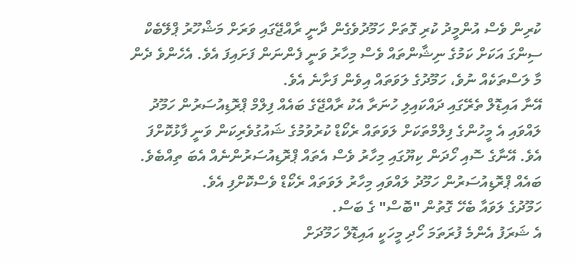ކުރިން ވެސް އުންމީދު ކުރި ގޮތަށް ހަމޫދުވެގެން ދާނީ ރާއްޖޭގައި ވަރަށް މަޝްހޫރު ޕްލޭބެކް ސިންގަ އަކަށް ކަމުގެ ނިޝާންތައް ވެސް މިހާރު ވަނީ ފެންނަން ފަށައިފަ އެވެ. އެހެންވެ ދެން މާ ލަސްތަކެއް ނުވެ، ހަމޫދުގެ ލަވަތައް އިވެން ފަށާނެ އެވެ.
އޭނާ އައިޑޮލް ތެރޭގައި ދައްކައިލި ހުނަރާ އެކު ރާއްޖޭގެ ބައެއް ފިލްމް ޕްރޮޑިއުސަރުން ހަމޫދު ލައްވައި އެ މީހުންގެ ފިލްމްތަކަށް ލަވަތައް ރެކޯޑް ކުރުވުމުގެ ޝައުގުވެރިކަން ވަނީ ފާޅުކޮށްފަ އެވެ. އޭނާގެ ސޮއި ހޯދަން ކިޔޫގައި މިހާރު ވެސް އެތައް ޕްރޮޑިއުސަރުންނެއް އެބަ ތިއްބެވެ. ބައެއް ޕްރޮޑިއުސަރުން ހަމޫދު ލައްވައި މިހާރު ލަވަތައް ރެކޯޑް ވެސްކޮށްފި އެވެ.
ހަމޫދުގެ ލަވައާ ބެހޭ ގޮތުން "ބޮސް" ގެ ބަސް.
އެ ޝަރަފު އެންމެ ފުރަތަމަ ހޯދި މީހަކީ އައިޑޮލް ހަމޫދަށް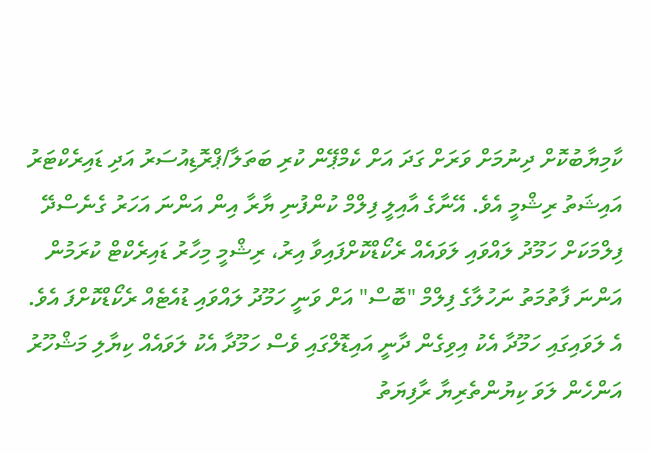ކާމިޔާބުކޮށް ދިނުމަށް ވަރަށް ގަދަ އަށް ކެމްޕޭން ކުރި ބަތަލާ/ޕްރޮޑިއުސަރު އަދި ޑައިރެކްޓަރު އައިޝަތު ރިޝްމީ އެވެ. އޭނާގެ އާއިލީ ފިލްމް ކުންފުނި ޔާރާ އިން އަންނަ އަހަރު ގެނެސްދޭ ފިލްމަކަށް ހަމޫދު ލައްވައި ލަވައެއް ރެކޯޑްކޮށްފައިވާ އިރު، ރިޝްމީ މިހާރު ޑައިރެކްޓް ކުރަމުން އަންނަ ފާތުމަތު ނަހުލާގެ ފިލްމް "ބޮސް" އަށް ވަނީ ހަމޫދު ލައްވައި ޑުއެޓެއް ރެކޯޑްކޮށްފަ އެވެ. އެ ލަވައިގައި ހަމޫދާ އެކު އިވިގެން ދާނީ އައިޑޮލްގައި ވެސް ހަމޫދާ އެކު ލަވައެއް ކިޔާލި މަޝްހޫރު އަންހެން ލަވަ ކިޔުންތެރިޔާ ރާފިޔަތު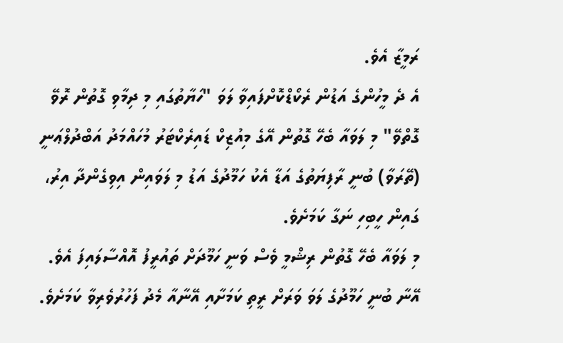ރަމީޒާ އެވެ.
އެ ދެ މީހުންގެ އަޑުން ރެކޯޑްކޮށްފައިވާ ލަވަ "ހަޔާތުގައި މި ދިމާވި ގޮތުން ރޮވޭ ގޮތްވޭ" މި ލަވައާ ބެހޭ ގޮތުން އޭގެ މިއުޒިކް ޑައިރެކްޓަރު މުހައްމަދު އަބްދުލްޢަނީ (ތޭރަވާ) ބުނީ ރާފިޔަތުގެ އަޑާ އެކު ހަމޫދުގެ އަޑު މި ލަވައިން އިވިގެންދާ އިރު، ގައިން ހީބިހި ނަގާ ކަމަށެވެ.
މި ލަވައާ ބެހޭ ގޮތުން ރިޝްމީ ވެސް ވަނީ ހަމޫދަށް ތައުރީފު އޮއްސާލައިފަ އެވެ. އޭނާ ބުނީ ހަމޫދުގެ ލަވަ ވަރަށް ރީތި ކަމަށާއި އޭނާއާ މެދު ފަހުރުވެރިވާ ކަމަށެވެ.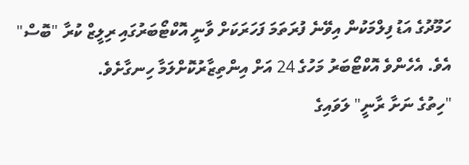ހަމޫދުގެ އަޑު ފިލްމަކުން އިވޭނެ ފުރަތަމަ ފަހަރަކަށް ވާނީ އޮކްޓޯބަރުގައި ރިލީޒް ކުރާ "ބޮސް" އެވެ. އެހެންވެ އޮކްޓޯބަރު މަހުގެ 24 އަށް އިންތިޒާރުކޮށްލަމާ ހިނގާށެވެ.
"ހިތުގެ ނަށާ ރާނީ" ލަވައިގެ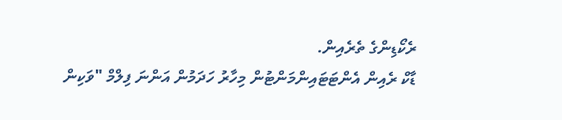ރެކޯޑިންގެ ތެރެއިން.
ޑާކް ރެއިން އެންޓަޓައިންމަންޓުން މިހާރު ހަދަމުން އަންނަ ފިލްމް "ވަކިން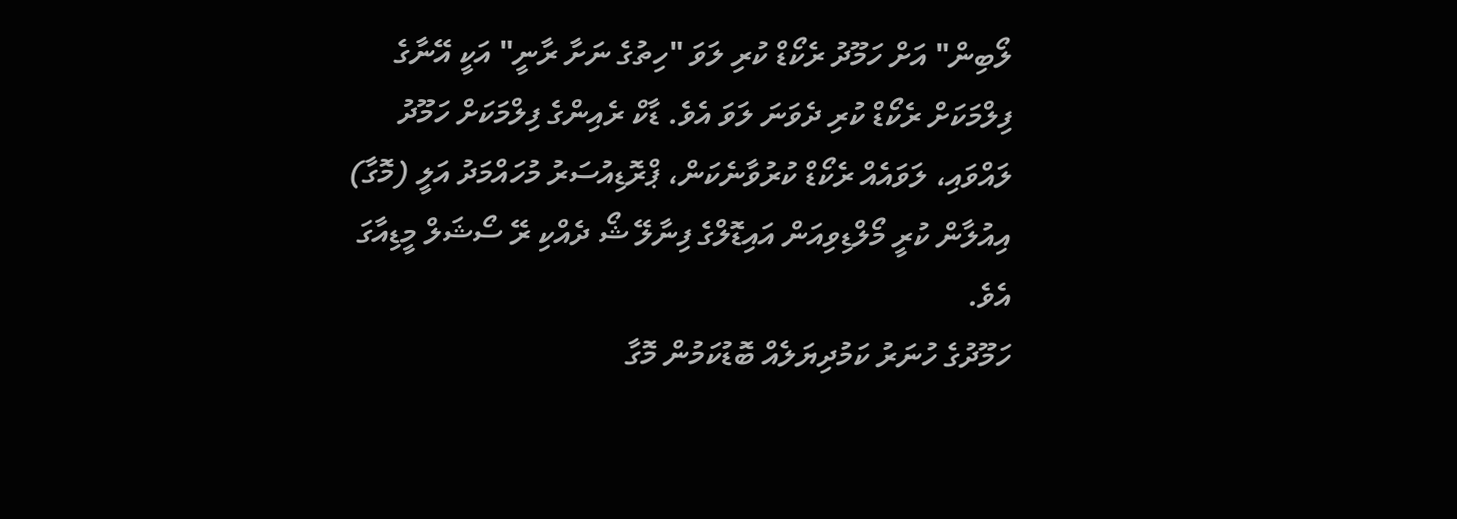ލޯބިން" އަށް ހަމޫދު ރެކޯޑް ކުރި ލަވަ "ހިތުގެ ނަށާ ރާނީ" އަކީ އޭނާގެ ފިލްމަކަށް ރެކޯޑް ކުރި ދެވަނަ ލަވަ އެވެ. ޑާކް ރެއިންގެ ފިލްމަކަށް ހަމޫދު ލައްވައި، ލަވައެއް ރެކޯޑް ކުރުވާނެކަން، ޕްރޮޑިއުސަރު މުހައްމަދު އަލީ (މޮގާ) އިއުލާން ކުރީ މޯލްޑިވިއަން އައިޑޮލްގެ ފިނާލޭ ޝޯ ދެއްކި ރޭ ސޯޝަލް މީޑިއާގަ އެވެ.
ހަމޫދުގެ ހުނަރު ކަމުދިޔަލެއް ބޮޑުކަމުން މޮގާ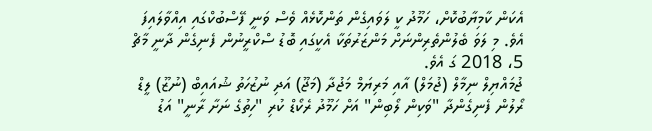އެކަން ކާމިޔާބުކޮށް، ހަމޫދު ކީ ލަވައިގެން ތަންކޮޅެއް ވެސް ވަނީ ފޭސްބުކްގައި އިއްވާލައިފަ އެވެ. މި ލަވަ ބެލުންތެރިންނަށް މަންޒަރުތަކާ އެކީގައި ބޮޑު ސްކްރީނުން ފެނިގެން ދާނީ މާޗް 5، 2018 ގަ އެވެ.
ޖުމައްޔިލް ނިމާލް (ޖުމަލް) އާއި މަރިޔަމް މަޖުދާ (މަޖޫ) އަދި ނުޒުހަތު ޝުއައިބް (ނުޒޫ) ލީޑް ރޯލުން ފެނިގެންދާ "ވަކިން ލޯބިން" އަށް ހަމޫދު ރެކޯޑް ކުރި "ހިތުގެ ނަށާ ރާނީ" އަޑު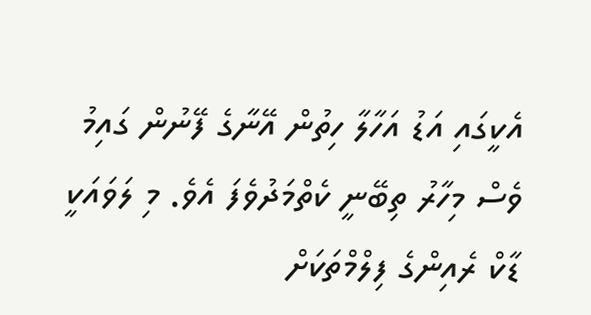އެކީގައި އަޑު އަހާލާ ހިތުން އޭނާގެ ފޭނުން ގައިމު ވެސް މިހާރު ތިބޭނީ ކެތްމަދުވެފަ އެވެ. މި ލަވައަކީ ޑާކް ރެއިންގެ ފިލްމްތަކަށް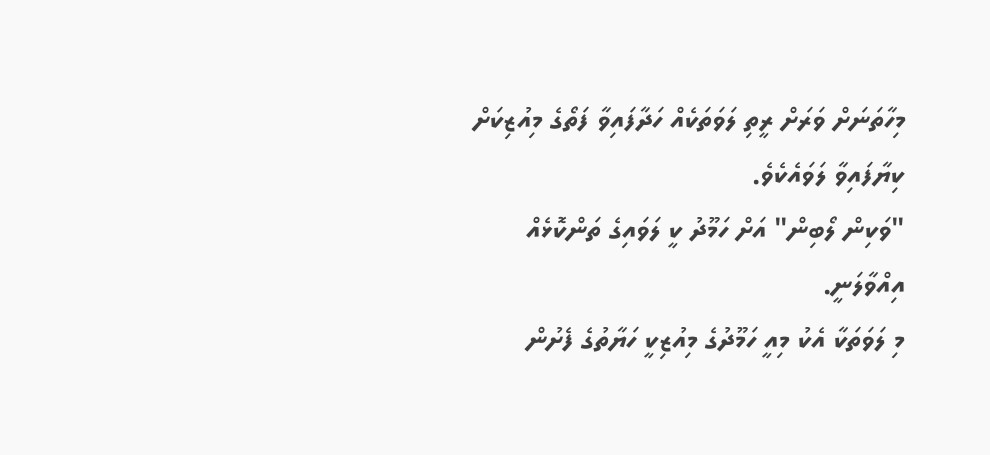މިހާތަނަށް ވަރަށް ރީތި ލަވަތަކެއް ހަދާފައިވާ ފަތޯގެ މިއުޒިކަށް ކިޔާފައިވާ ލަވައެކެވެ.
"ވަކިން ލޯބިން" އަށް ހަމޫދު ކީ ލަވައިގެ ތަންކޮޅެއް އިއްވާލަނީ.
މި ލަވަތަކާ އެކު މިއީ ހަމޫދުގެ މިއުޒިކީ ހަޔާތުގެ ފެށުން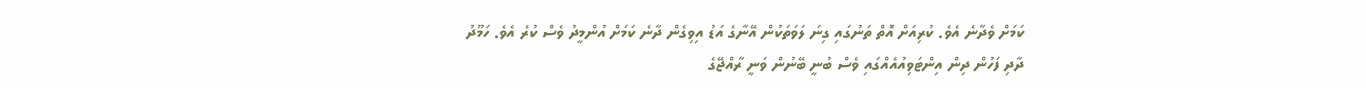ކަމަށް ވެދާނެ އެވެ. ކުރިއަށް އޮތް ތަނުގައި ގިނަ ލަވަތަކުން އޭނާގެ އަޑު އިވިގެން ދާނެ ކަމަށް އުންމީދު ވެސް ކުރެ އެވެ. ހަމޫދު ދާދި ފަހުން ދިން އިންޓަވިއުއެއްގައި ވެސް ބުނީ ބޭނުން ވަނީ ރާއްޖޭގެ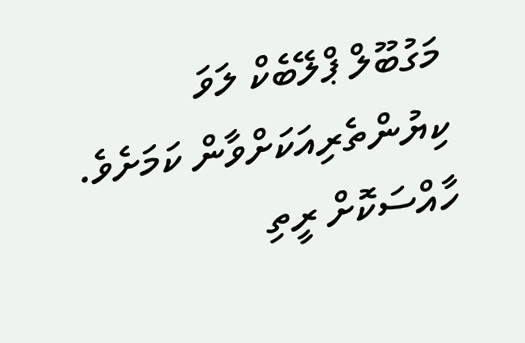މަގުބޫލް ޕްލޭބެކް ލަވަ ކިޔުންތެރިއަކަށްވާން ކަމަށެވެ.
ހާއްސަކޮށް ރީތި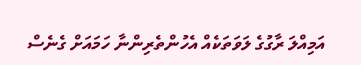އަމިއްލަ ރާގުގެ ލަވަތަކެއް އެހުންތެރިންނާ ހަމައަށް ގެނެސް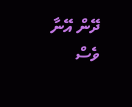ދޭން އޭނާ ވެސް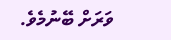ވަރަށް ބޭނުމެވެ.